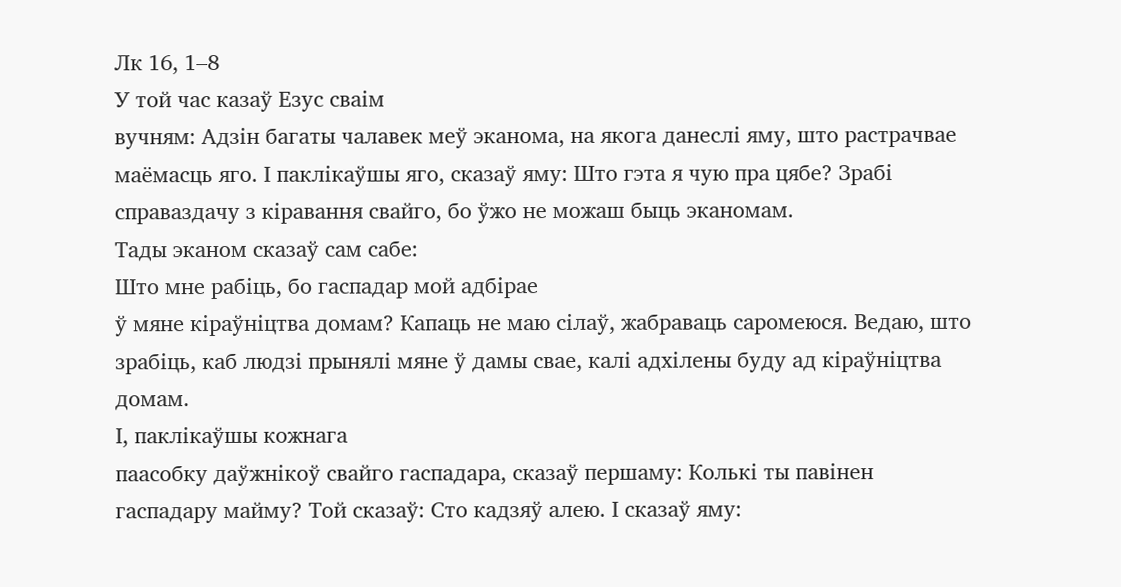Лк 16, 1–8
У той час казаў Езус сваім
вучням: Адзін багаты чалавек меў эканома, на якога данеслі яму, што растрачвае
маёмасць яго. І паклікаўшы яго, сказаў яму: Што гэта я чую пра цябе? Зрабі
справаздачу з кіравання свайго, бо ўжо не можаш быць эканомам.
Тады эканом сказаў сам сабе:
Што мне рабіць, бо гаспадар мой адбірае
ў мяне кіраўніцтва домам? Капаць не маю сілаў, жабраваць саромеюся. Ведаю, што
зрабіць, каб людзі прынялі мяне ў дамы свае, калі адхілены буду ад кіраўніцтва
домам.
І, паклікаўшы кожнага
паасобку даўжнікоў свайго гаспадара, сказаў першаму: Колькі ты павінен
гаспадару майму? Той сказаў: Сто кадзяў алею. І сказаў яму: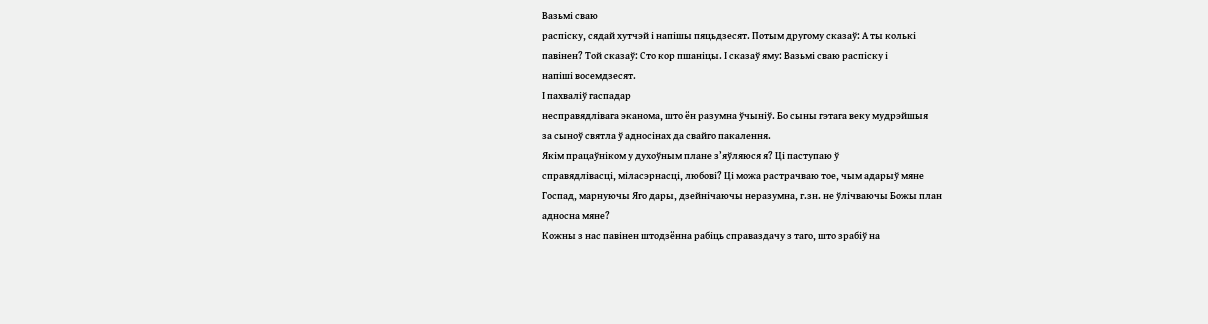Вазьмі сваю
распіску, сядай хутчэй і напішы пяцьдзесят. Потым другому сказаў: А ты колькі
павінен? Той сказаў: Сто кор пшаніцы. І сказаў яму: Вазьмі сваю распіску і
напіші восемдзесят.
І пахваліў гаспадар
несправядлівага эканома, што ён разумна ўчыніў. Бо сыны гэтага веку мудрэйшыя
за сыноў святла ў адносінах да свайго пакалення.
Якім працаўніком у духоўным плане з’яўляюся я? Ці паступаю ў
справядлівасці, міласэрнасці, любові? Ці можа растрачваю тое, чым адарыў мяне
Госпад, марнуючы Яго дары, дзейнічаючы неразумна, г.зн. не ўлічваючы Божы план
адносна мяне?
Кожны з нас павінен штодзённа рабіць справаздачу з таго, што зрабіў на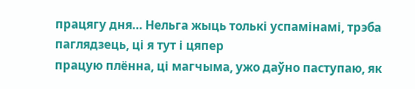працягу дня… Нельга жыць толькі успамінамі, трэба паглядзець, ці я тут і цяпер
працую плённа, ці магчыма, ужо даўно паступаю, як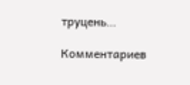труцень…

Комментариев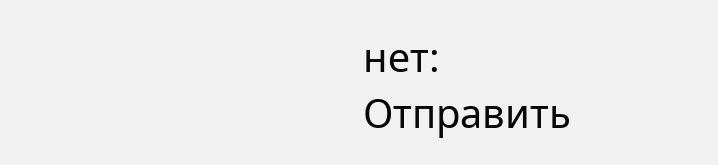нет:
Отправить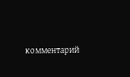комментарий